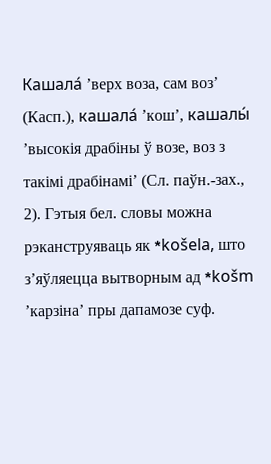Кашала́ ’верх воза, сам воз’ (Касп.), кашала́ ’кош’, кашалы́ ’высокія драбіны ў возе, воз з такімі драбінамі’ (Сл. паўн.-зах., 2). Гэтыя бел. словы можна рэканструяваць як *košela, што з’яўляецца вытворным ад *košm ’карзіна’ пры дапамозе суф.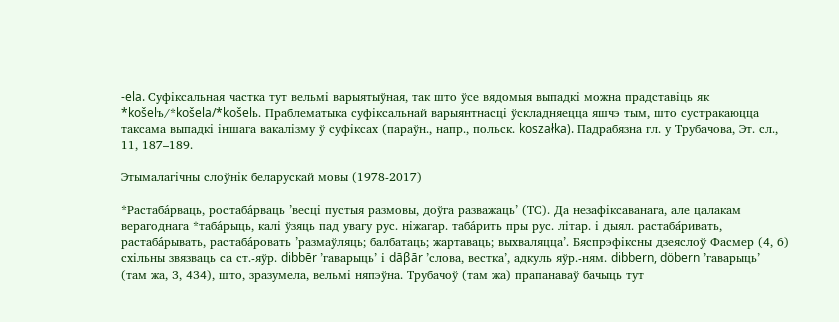‑ela. Суфіксальная частка тут вельмі варыятыўная, так што ўсе вядомыя выпадкі можна прадставіць як *košelъ/*košela/*košelь. Праблематыка суфіксальнай варыянтнасці ўскладняецца яшчэ тым, што сустракаюцца таксама выпадкі іншага вакалізму ў суфіксах (параўн., напр., польск. koszałka). Падрабязна гл. у Трубачова, Эт. сл., 11, 187–189.

Этымалагічны слоўнік беларускай мовы (1978-2017)

*Растаба́рваць, ростаба́рваць ’весці пустыя размовы, доўга разважаць’ (ТС). Да незафіксаванага, але цалакам верагоднага *таба́рыць, калі ўзяць пад увагу рус. ніжагар. таба́рить пры рус. літар. і дыял. растаба́ривать, растаба́рывать, растаба́ровать ’размаўляць; балбатаць; жартаваць; выхваляцца’. Бяспрэфіксны дзеяслоў Фасмер (4, 6) схільны звязваць са ст.-яўр. dibbēr ’гаварыць’ і dāꞵār ’слова, вестка’, адкуль яўр.-ням. dibbern, döbern ’гаварыць’ (там жа, 3, 434), што, зразумела, вельмі няпэўна. Трубачоў (там жа) прапанаваў бачыць тут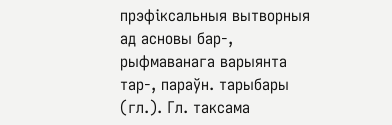прэфіксальныя вытворныя ад асновы бар‑, рыфмаванага варыянта тар‑, параўн. тарыбары (гл.). Гл. таксама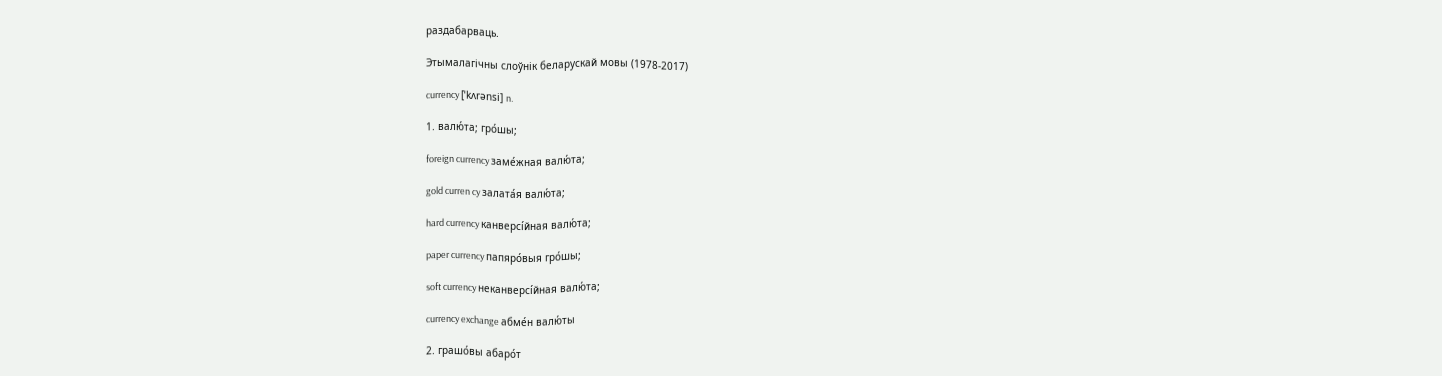раздабарваць.

Этымалагічны слоўнік беларускай мовы (1978-2017)

currency [ˈkʌrənsi] n.

1. валю́та; гро́шы;

foreign currency заме́жная валю́та;

gold curren cy залата́я валю́та;

hard currency канверсі́йная валю́та;

paper currency папяро́выя гро́шы;

soft currency неканверсі́йная валю́та;

currency exchange абме́н валю́ты

2. грашо́вы абаро́т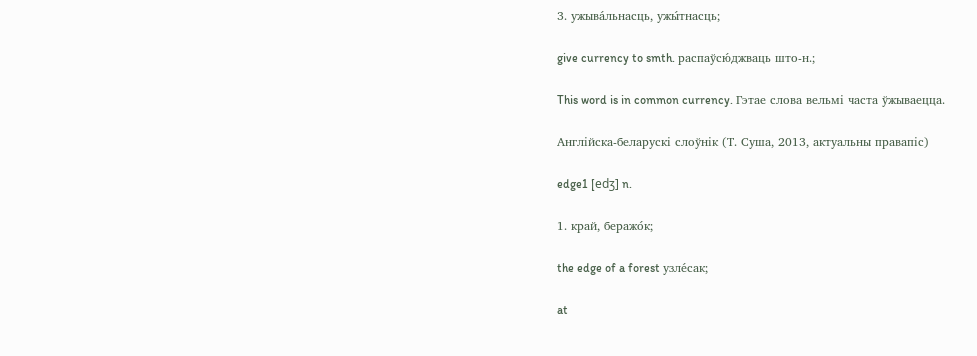3. ужыва́льнасць, ужы́тнасць;

give currency to smth. распаўсю́джваць што-н.;

This word is in common currency. Гэтае слова вельмі часта ўжываецца.

Англійска-беларускі слоўнік (Т. Суша, 2013, актуальны правапіс)

edge1 [edʒ] n.

1. край, беражо́к;

the edge of a forest узле́сак;

at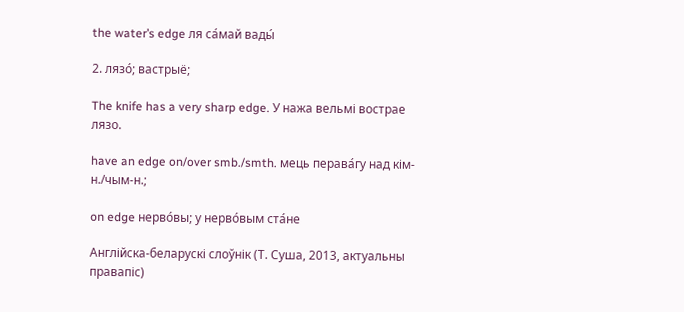the water’s edge ля са́май вады́

2. лязо́; вастрыё;

The knife has a very sharp edge. У нажа вельмі вострае лязо.

have an edge on/over smb./smth. мець перава́гу над кім-н./чым-н.;

on edge нерво́вы; у нерво́вым ста́не

Англійска-беларускі слоўнік (Т. Суша, 2013, актуальны правапіс)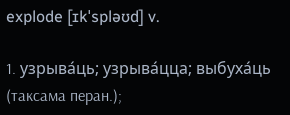explode [ɪkˈspləʊd] v.

1. узрыва́ць; узрыва́цца; выбуха́ць (таксама перан.);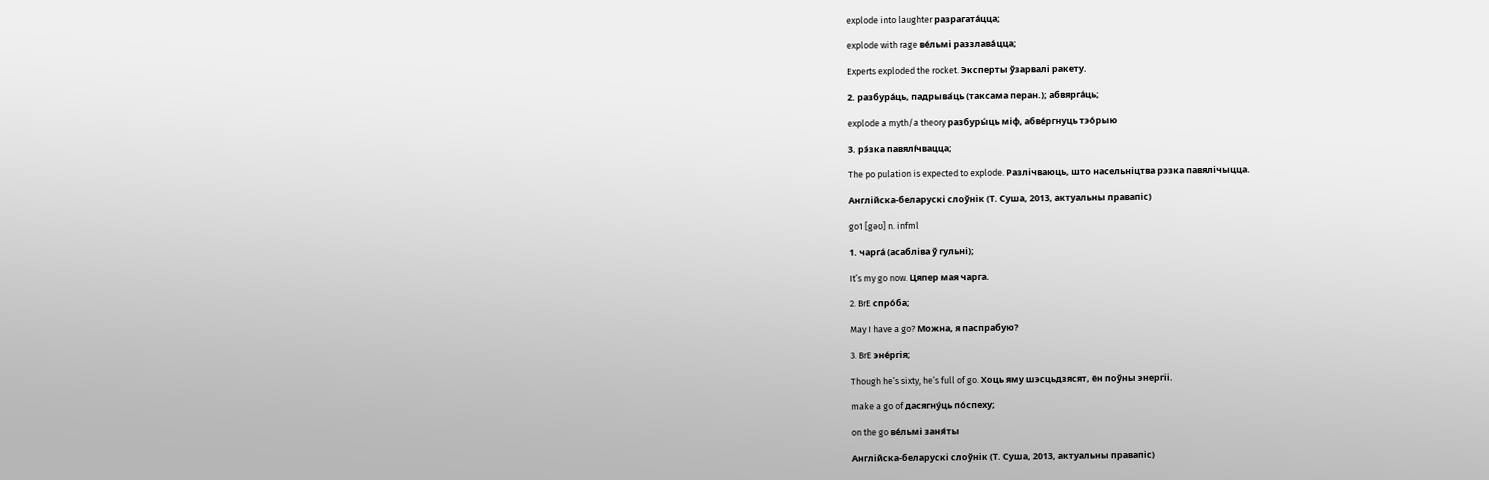explode into laughter разрагата́цца;

explode with rage ве́льмі раззлава́цца;

Experts exploded the rocket. Эксперты ўзарвалі ракету.

2. разбура́ць, падрыва́ць (таксама перан.); абвярга́ць;

explode a myth/a theory разбуры́ць міф, абве́ргнуць тэо́рыю

3. рэ́зка павялі́чвацца;

The po pulation is expected to explode. Разлічваюць, што насельніцтва рэзка павялічыцца.

Англійска-беларускі слоўнік (Т. Суша, 2013, актуальны правапіс)

go1 [gəʊ] n. infml

1. чарга́ (асабліва ў гульні);

It’s my go now. Цяпер мая чарга.

2. BrE спро́ба;

May I have a go? Можна, я паспрабую?

3. BrE эне́ргія;

Though he’s sixty, he’s full of go. Хоць яму шэсцьдзясят, ён поўны энергіі.

make a go of дасягну́ць по́спеху;

on the go ве́льмі заня́ты

Англійска-беларускі слоўнік (Т. Суша, 2013, актуальны правапіс)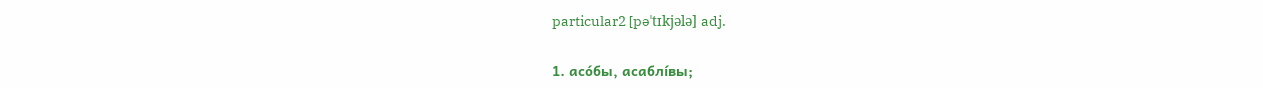particular2 [pəˈtɪkjələ] adj.

1. асо́бы, асаблі́вы;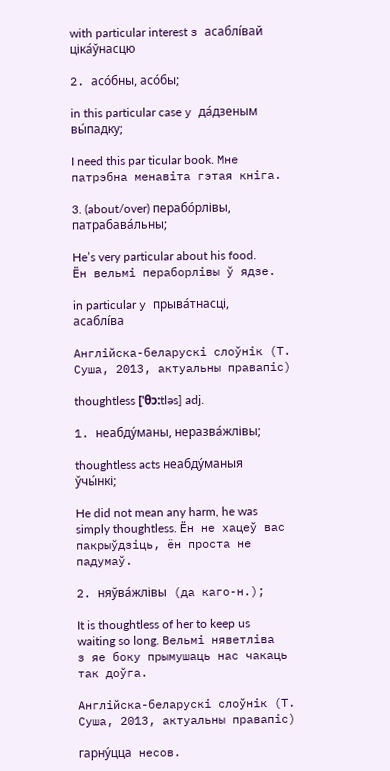with particular interest з асаблі́вай ціка́ўнасцю

2. асо́бны, асо́бы;

in this particular case у да́дзеным вы́падку;

I need this par ticular book. Мне патрэбна менавіта гэтая кніга.

3. (about/over) перабо́рлівы, патрабава́льны;

He’s very particular about his food. Ён вельмі пераборлівы ў ядзе.

in particular у прыва́тнасці, асаблі́ва

Англійска-беларускі слоўнік (Т. Суша, 2013, актуальны правапіс)

thoughtless [ˈθɔ:tləs] adj.

1. неабду́маны, неразва́жлівы;

thoughtless acts неабду́маныя ўчы́нкі;

He did not mean any harm, he was simply thoughtless. Ён не хацеў вас пакрыўдзіць, ён проста не падумаў.

2. няўва́жлівы (да каго-н.);

It is thoughtless of her to keep us waiting so long. Вельмі няветліва з яе боку прымушаць нас чакаць так доўга.

Англійска-беларускі слоўнік (Т. Суша, 2013, актуальны правапіс)

гарну́цца несов.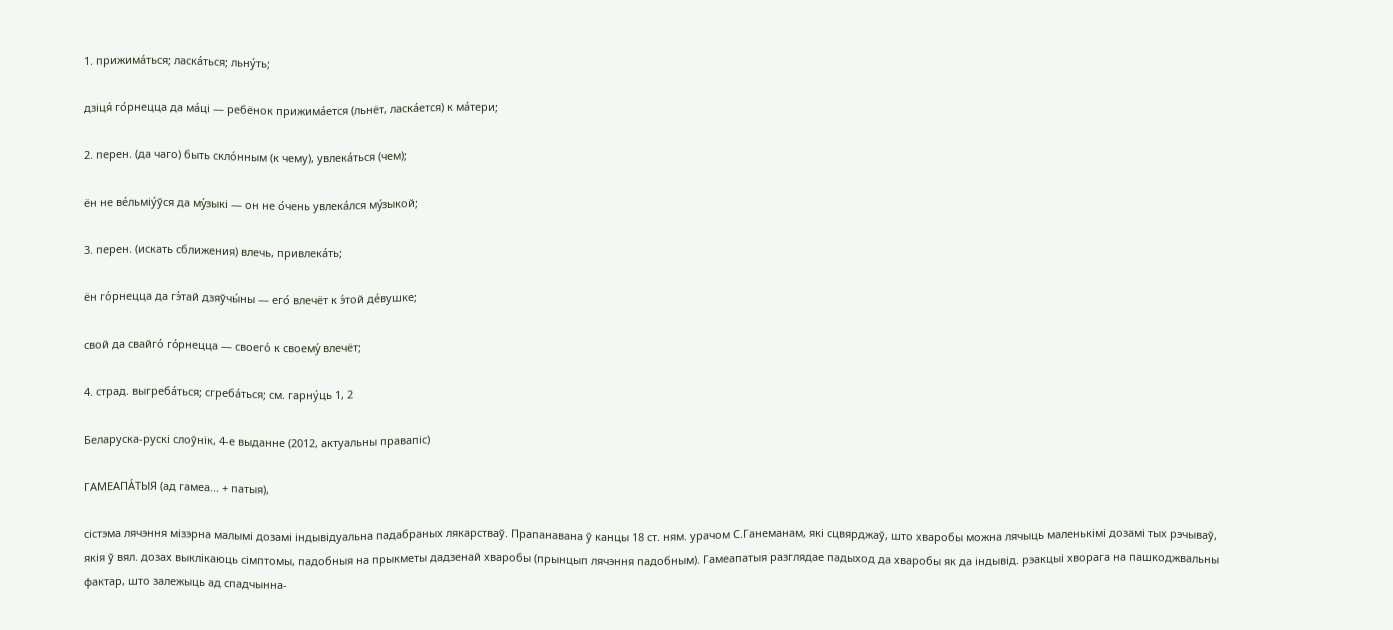1. прижима́ться; ласка́ться; льну́ть;

дзіця́ го́рнецца да ма́ці — ребёнок прижима́ется (льнёт, ласка́ется) к ма́тери;

2. перен. (да чаго) быть скло́нным (к чему), увлека́ться (чем);

ён не ве́льміу́ўся да му́зыкі — он не о́чень увлека́лся му́зыкой;

3. перен. (искать сближения) влечь, привлека́ть;

ён го́рнецца да гэ́тай дзяўчы́ны — его́ влечёт к э́той де́вушке;

свой да свайго́ го́рнецца — своего́ к своему́ влечёт;

4. страд. выгреба́ться; сгреба́ться; см. гарну́ць 1, 2

Беларуска-рускі слоўнік, 4-е выданне (2012, актуальны правапіс)

ГАМЕАПА́ТЫЯ (ад гамеа... + патыя),

сістэма лячэння мізэрна малымі дозамі індывідуальна падабраных лякарстваў. Прапанавана ў канцы 18 ст. ням. урачом С.Ганеманам, які сцвярджаў, што хваробы можна лячыць маленькімі дозамі тых рэчываў, якія ў вял. дозах выклікаюць сімптомы, падобныя на прыкметы дадзенай хваробы (прынцып лячэння падобным). Гамеапатыя разглядае падыход да хваробы як да індывід. рэакцыі хворага на пашкоджвальны фактар, што залежыць ад спадчынна-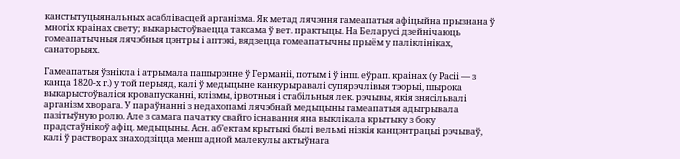канстытуцыянальных асаблівасцей арганізма. Як метад лячэння гамеапатыя афіцыйна прызнана ў многіх краінах свету; выкарыстоўваецца таксама ў вет. практыцы. На Беларусі дзейнічаюць гомеапатычныя лячэбныя цэнтры і аптэкі, вядзецца гомеапатычны прыём у паліклініках, санаторыях.

Гамеапатыя ўзнікла і атрымала пашырэнне ў Германіі, потым і ў інш. еўрап. краінах (у Расіі — з канца 1820-х г.) у той перыяд, калі ў медыцыне канкурыравалі супярэчлівыя тэорыі, шырока выкарыстоўваліся кровапусканні, клізмы, ірвотныя і стабільныя лек. рэчывы, якія знясільвалі арганізм хворага. У параўнанні з недахопамі лячэбнай медыцыны гамеапатыя адыгрывала пазітыўную ролю. Але з самага пачатку свайго існавання яна выклікала крытыку з боку прадстаўнікоў афіц. медыцыны. Асн. аб’ектам крытыкі былі вельмі нізкія канцэнтрацыі рэчываў, калі ў растворах знаходзіцца менш адной малекулы актыўнага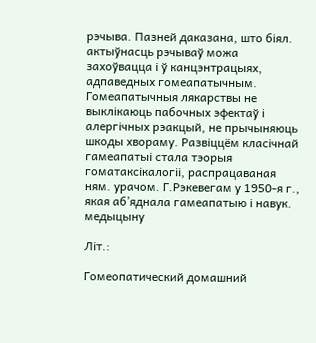рэчыва. Пазней даказана, што біял. актыўнасць рэчываў можа захоўвацца і ў канцэнтрацыях, адпаведных гомеапатычным. Гомеапатычныя лякарствы не выклікаюць пабочных эфектаў і алергічных рэакцый, не прычыняюць шкоды хвораму. Развіццём класічнай гамеапатыі стала тэорыя гоматаксікалогіі, распрацаваная ням. урачом. Г.Рэкевегам у 1950-я г., якая аб’яднала гамеапатыю і навук. медыцыну

Літ.:

Гомеопатический домашний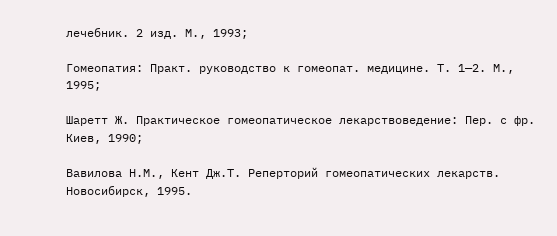лечебник. 2 изд. М., 1993;

Гомеопатия: Практ. руководство к гомеопат. медицине. Т. 1—2. М., 1995;

Шаретт Ж. Практическое гомеопатическое лекарствоведение: Пер. с фр. Киев, 1990;

Вавилова Н.М., Кент Дж.Т. Реперторий гомеопатических лекарств. Новосибирск, 1995.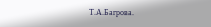Т.А.Багрова.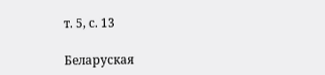т. 5, с. 13

Беларуская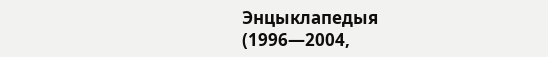Энцыклапедыя (1996—2004,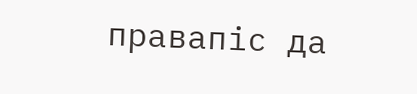правапіс да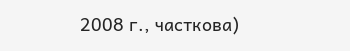2008 г., часткова)